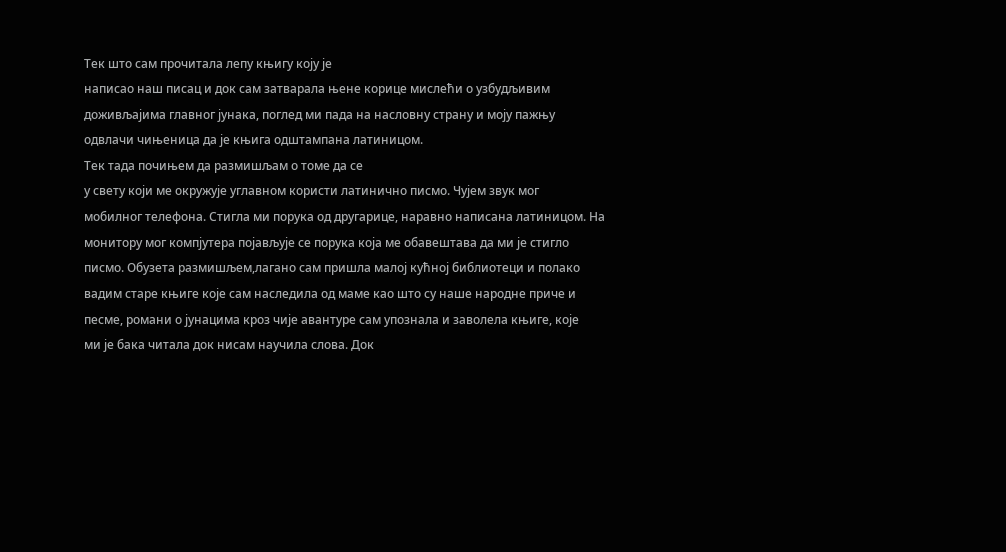Тек што сам прочитала лепу књигу коју је
написао наш писац и док сам затварала њене корице мислећи о узбудљивим
доживљајима главног јунака, поглед ми пада на насловну страну и моју пажњу
одвлачи чињеница да је књига одштампана латиницом.
Тек тада почињем да размишљам о томе да се
у свету који ме окружује углавном користи латинично писмо. Чујем звук мог
мобилног телефона. Стигла ми порука од другарице, наравно написана латиницом. На
монитору мог компјутера појављује се порука која ме обавештава да ми јe стигло
писмо. Обузета размишљем,лагано сам пришла малој кућној библиотеци и полако
вадим старе књиге које сам наследила од маме као што су наше народне приче и
песме, романи о јунацима кроз чије авантуре сам упознала и заволела књиге, које
ми је бака читала док нисам научила слова. Док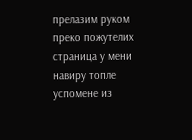прелазим руком преко пожутелих
страница у мени навиру топле успомене из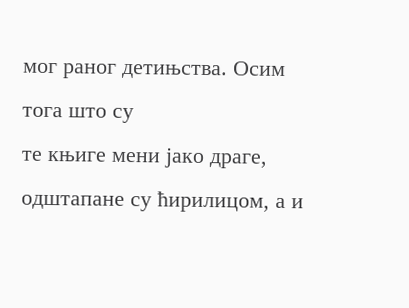мог раног детињства. Осим тога што су
те књиге мени јако драге, одштапане су ћирилицом, а и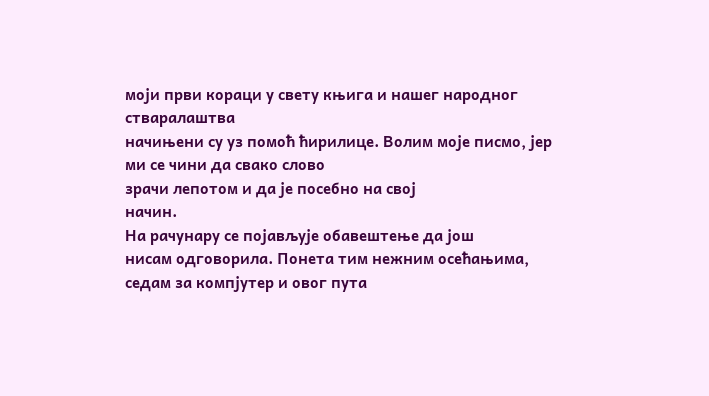моји први кораци у свету књига и нашег народног стваралаштва
начињени су уз помоћ ћирилице. Волим моје писмо, јер ми се чини да свако слово
зрачи лепотом и да је посебно на свој
начин.
На рачунару се појављује обавештење да још
нисам одговорила. Понета тим нежним осећањима, седам за компјутер и овог пута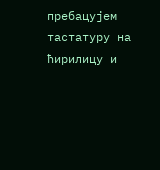пребацујем тастатуру на ћирилицу и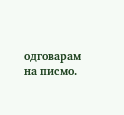одговарам на писмо.